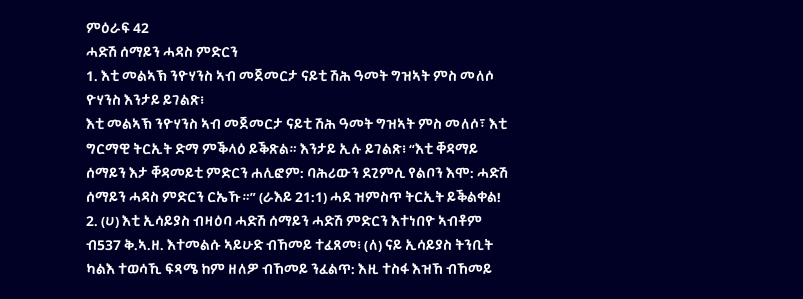ምዕራፍ 42
ሓድሽ ሰማይን ሓዳስ ምድርን
1. እቲ መልኣኽ ንዮሃንስ ኣብ መጀመርታ ናይቲ ሽሕ ዓመት ግዝኣት ምስ መለሶ ዮሃንስ እንታይ ይገልጽ፧
እቲ መልኣኽ ንዮሃንስ ኣብ መጀመርታ ናይቲ ሽሕ ዓመት ግዝኣት ምስ መለሶ፣ እቲ ግርማዊ ትርኢት ድማ ምቕላዕ ይቕጽል። እንታይ ኢሉ ይገልጽ፧ “እቲ ቐዳማይ ሰማይን እታ ቐዳመይቲ ምድርን ሐሊፎም: ባሕሪውን ደጊምሲ የልቦን እሞ: ሓድሽ ሰማይን ሓዳስ ምድርን ርኤኹ።” (ራእይ 21:1) ሓደ ዝምስጥ ትርኢት ይቕልቀል!
2. (ሀ) እቲ ኢሳይያስ ብዛዕባ ሓድሽ ሰማይን ሓድሽ ምድርን እተነበዮ ኣብቶም ብ537 ቅ.ኣ.ዘ. እተመልሱ ኣይሁድ ብኸመይ ተፈጸመ፧ (ለ) ናይ ኢሳይያስ ትንቢት ካልእ ተወሳኺ ፍጻሜ ከም ዘለዎ ብኸመይ ንፈልጥ: እዚ ተስፋ እዝኸ ብኸመይ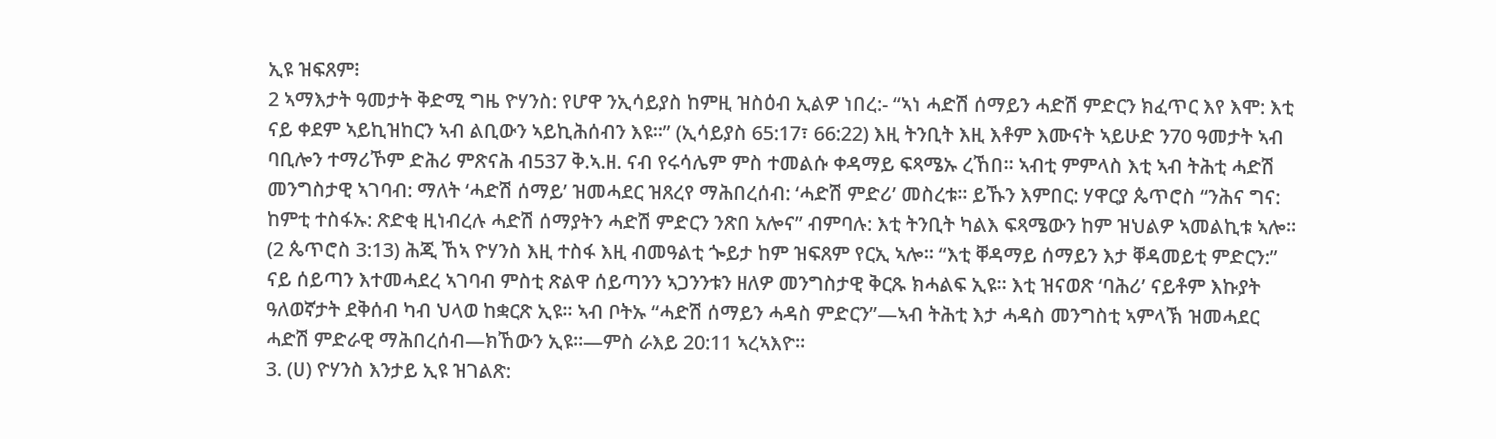ኢዩ ዝፍጸም፧
2 ኣማእታት ዓመታት ቅድሚ ግዜ ዮሃንስ: የሆዋ ንኢሳይያስ ከምዚ ዝስዕብ ኢልዎ ነበረ:- “ኣነ ሓድሽ ሰማይን ሓድሽ ምድርን ክፈጥር እየ እሞ: እቲ ናይ ቀደም ኣይኪዝከርን ኣብ ልቢውን ኣይኪሕሰብን እዩ።” (ኢሳይያስ 65:17፣ 66:22) እዚ ትንቢት እዚ እቶም እሙናት ኣይሁድ ን70 ዓመታት ኣብ ባቢሎን ተማሪኾም ድሕሪ ምጽናሕ ብ537 ቅ.ኣ.ዘ. ናብ የሩሳሌም ምስ ተመልሱ ቀዳማይ ፍጻሜኡ ረኸበ። ኣብቲ ምምላስ እቲ ኣብ ትሕቲ ሓድሽ መንግስታዊ ኣገባብ: ማለት ‘ሓድሽ ሰማይ’ ዝመሓደር ዝጸረየ ማሕበረሰብ: ‘ሓድሽ ምድሪ’ መስረቱ። ይኹን እምበር: ሃዋርያ ጴጥሮስ “ንሕና ግና: ከምቲ ተስፋኡ: ጽድቂ ዚነብረሉ ሓድሽ ሰማያትን ሓድሽ ምድርን ንጽበ አሎና” ብምባሉ: እቲ ትንቢት ካልእ ፍጻሜውን ከም ዝህልዎ ኣመልኪቱ ኣሎ። (2 ጴጥሮስ 3:13) ሕጂ ኸኣ ዮሃንስ እዚ ተስፋ እዚ ብመዓልቲ ጐይታ ከም ዝፍጸም የርኢ ኣሎ። “እቲ ቐዳማይ ሰማይን እታ ቐዳመይቲ ምድርን:” ናይ ሰይጣን እተመሓደረ ኣገባብ ምስቲ ጽልዋ ሰይጣንን ኣጋንንቱን ዘለዎ መንግስታዊ ቅርጹ ክሓልፍ ኢዩ። እቲ ዝናወጽ ‘ባሕሪ’ ናይቶም እኩያት ዓለወኛታት ደቅሰብ ካብ ህላወ ከቋርጽ ኢዩ። ኣብ ቦትኡ “ሓድሽ ሰማይን ሓዳስ ምድርን”—ኣብ ትሕቲ እታ ሓዳስ መንግስቲ ኣምላኽ ዝመሓደር ሓድሽ ምድራዊ ማሕበረሰብ—ክኸውን ኢዩ።—ምስ ራእይ 20:11 ኣረኣእዮ።
3. (ሀ) ዮሃንስ እንታይ ኢዩ ዝገልጽ: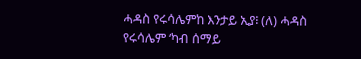ሓዳስ የሩሳሌምከ እንታይ ኢያ፧ (ለ) ሓዳስ የሩሳሌም ‘ካብ ሰማይ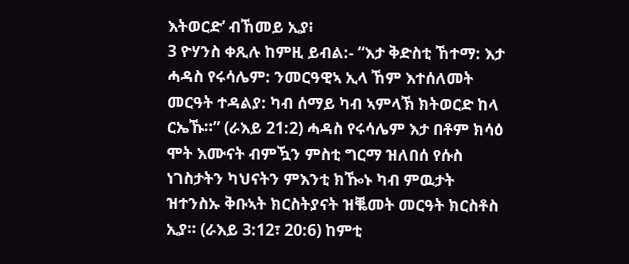እትወርድ’ ብኸመይ ኢያ፧
3 ዮሃንስ ቀጺሉ ከምዚ ይብል:- “እታ ቅድስቲ ኸተማ: እታ ሓዳስ የሩሳሌም: ንመርዓዊኣ ኢላ ኸም እተሰለመት መርዓት ተዳልያ: ካብ ሰማይ ካብ ኣምላኽ ክትወርድ ከላ ርኤኹ።” (ራእይ 21:2) ሓዳስ የሩሳሌም እታ በቶም ክሳዕ ሞት እሙናት ብምዃን ምስቲ ግርማ ዝለበሰ የሱስ ነገስታትን ካህናትን ምእንቲ ክዀኑ ካብ ምዉታት ዝተንስኡ ቅቡኣት ክርስትያናት ዝቘመት መርዓት ክርስቶስ ኢያ። (ራእይ 3:12፣ 20:6) ከምቲ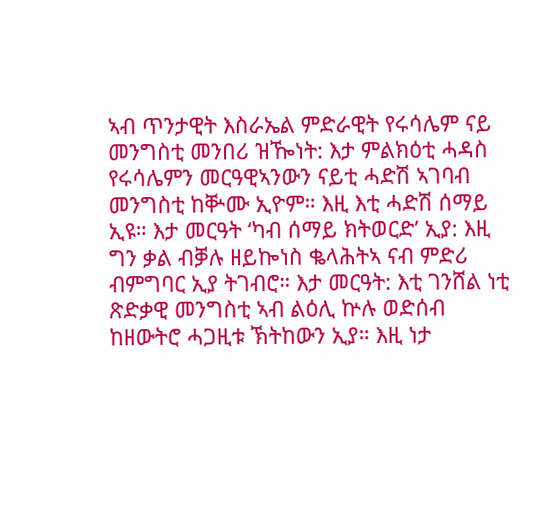ኣብ ጥንታዊት እስራኤል ምድራዊት የሩሳሌም ናይ መንግስቲ መንበሪ ዝዀነት: እታ ምልክዕቲ ሓዳስ የሩሳሌምን መርዓዊኣንውን ናይቲ ሓድሽ ኣገባብ መንግስቲ ከቝሙ ኢዮም። እዚ እቲ ሓድሽ ሰማይ ኢዩ። እታ መርዓት ‘ካብ ሰማይ ክትወርድ’ ኢያ: እዚ ግን ቃል ብቓሉ ዘይኰነስ ቈላሕትኣ ናብ ምድሪ ብምግባር ኢያ ትገብሮ። እታ መርዓት: እቲ ገንሸል ነቲ ጽድቃዊ መንግስቲ ኣብ ልዕሊ ኵሉ ወድሰብ ከዘውትሮ ሓጋዚቱ ኽትከውን ኢያ። እዚ ነታ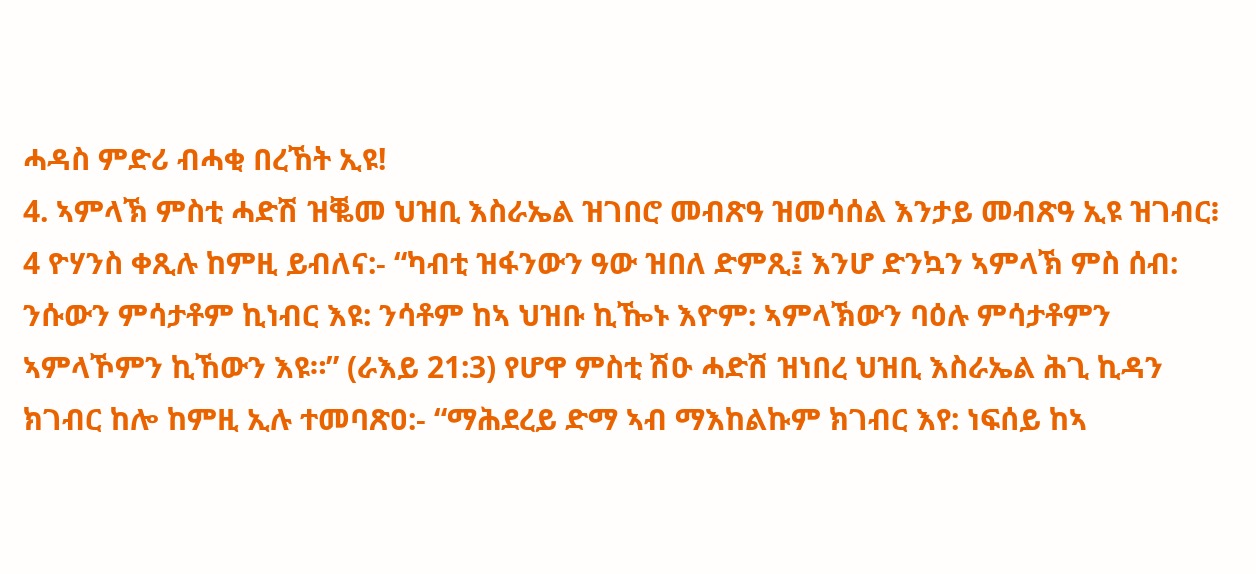ሓዳስ ምድሪ ብሓቂ በረኸት ኢዩ!
4. ኣምላኽ ምስቲ ሓድሽ ዝቘመ ህዝቢ እስራኤል ዝገበሮ መብጽዓ ዝመሳሰል እንታይ መብጽዓ ኢዩ ዝገብር፧
4 ዮሃንስ ቀጺሉ ከምዚ ይብለና:- “ካብቲ ዝፋንውን ዓው ዝበለ ድምጺ፤ እንሆ ድንኳን ኣምላኽ ምስ ሰብ: ንሱውን ምሳታቶም ኪነብር እዩ: ንሳቶም ከኣ ህዝቡ ኪዀኑ እዮም: ኣምላኽውን ባዕሉ ምሳታቶምን ኣምላኾምን ኪኸውን እዩ።” (ራእይ 21:3) የሆዋ ምስቲ ሽዑ ሓድሽ ዝነበረ ህዝቢ እስራኤል ሕጊ ኪዳን ክገብር ከሎ ከምዚ ኢሉ ተመባጽዐ:- “ማሕደረይ ድማ ኣብ ማእከልኩም ክገብር እየ: ነፍሰይ ከኣ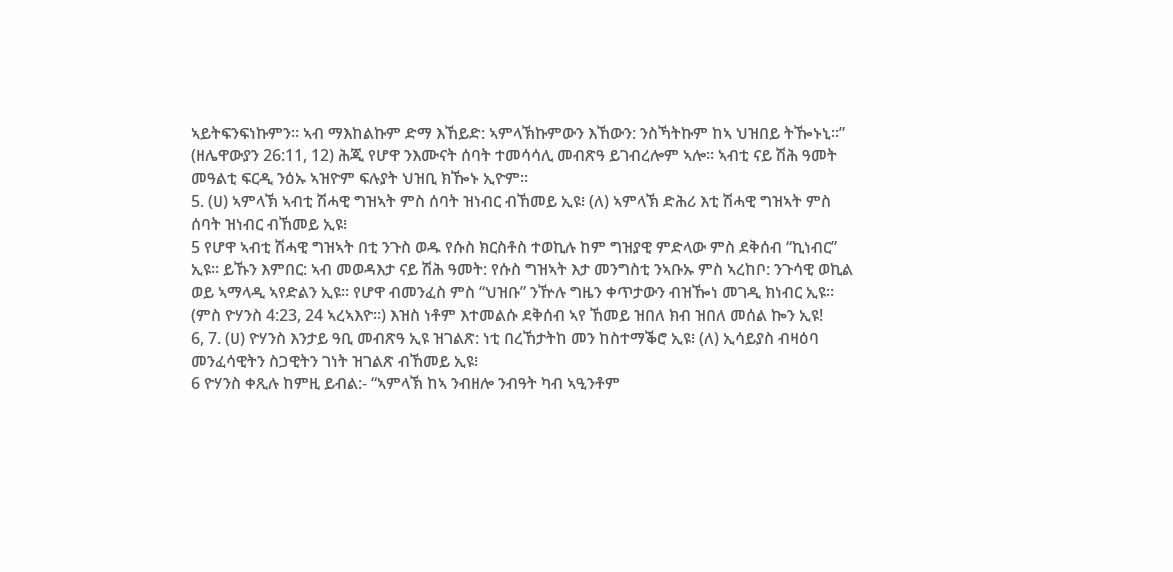ኣይትፍንፍነኩምን። ኣብ ማእከልኩም ድማ እኸይድ: ኣምላኽኩምውን እኸውን: ንስኻትኩም ከኣ ህዝበይ ትዀኑኒ።” (ዘሌዋውያን 26:11, 12) ሕጂ የሆዋ ንእሙናት ሰባት ተመሳሳሊ መብጽዓ ይገብረሎም ኣሎ። ኣብቲ ናይ ሽሕ ዓመት መዓልቲ ፍርዲ ንዕኡ ኣዝዮም ፍሉያት ህዝቢ ክዀኑ ኢዮም።
5. (ሀ) ኣምላኽ ኣብቲ ሽሓዊ ግዝኣት ምስ ሰባት ዝነብር ብኸመይ ኢዩ፧ (ለ) ኣምላኽ ድሕሪ እቲ ሽሓዊ ግዝኣት ምስ ሰባት ዝነብር ብኸመይ ኢዩ፧
5 የሆዋ ኣብቲ ሽሓዊ ግዝኣት በቲ ንጉስ ወዱ የሱስ ክርስቶስ ተወኪሉ ከም ግዝያዊ ምድላው ምስ ደቅሰብ “ኪነብር” ኢዩ። ይኹን እምበር: ኣብ መወዳእታ ናይ ሽሕ ዓመት: የሱስ ግዝኣት እታ መንግስቲ ንኣቡኡ ምስ ኣረከቦ: ንጉሳዊ ወኪል ወይ ኣማላዲ ኣየድልን ኢዩ። የሆዋ ብመንፈስ ምስ “ህዝቡ” ንዅሉ ግዜን ቀጥታውን ብዝዀነ መገዲ ክነብር ኢዩ። (ምስ ዮሃንስ 4:23, 24 ኣረኣእዮ።) እዝስ ነቶም እተመልሱ ደቅሰብ ኣየ ኸመይ ዝበለ ክብ ዝበለ መሰል ኰን ኢዩ!
6, 7. (ሀ) ዮሃንስ እንታይ ዓቢ መብጽዓ ኢዩ ዝገልጽ: ነቲ በረኸታትከ መን ከስተማቕሮ ኢዩ፧ (ለ) ኢሳይያስ ብዛዕባ መንፈሳዊትን ስጋዊትን ገነት ዝገልጽ ብኸመይ ኢዩ፧
6 ዮሃንስ ቀጺሉ ከምዚ ይብል:- “ኣምላኽ ከኣ ንብዘሎ ንብዓት ካብ ኣዒንቶም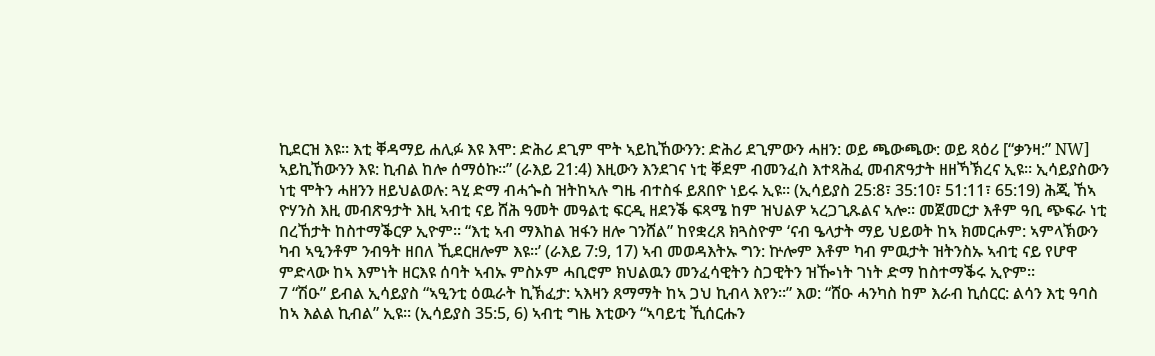ኪደርዝ እዩ። እቲ ቐዳማይ ሐሊፉ እዩ እሞ: ድሕሪ ደጊም ሞት ኣይኪኸውንን: ድሕሪ ደጊምውን ሓዘን: ወይ ጫውጫው: ወይ ጻዕሪ [“ቃንዛ:” NW] ኣይኪኸውንን እዩ: ኪብል ከሎ ሰማዕኩ።” (ራእይ 21:4) እዚውን እንደገና ነቲ ቐደም ብመንፈስ እተጻሕፈ መብጽዓታት ዘዘኻኽረና ኢዩ። ኢሳይያስውን ነቲ ሞትን ሓዘንን ዘይህልወሉ: ጓሂ ድማ ብሓጐስ ዝትከኣሉ ግዜ ብተስፋ ይጸበዮ ነይሩ ኢዩ። (ኢሳይያስ 25:8፣ 35:10፣ 51:11፣ 65:19) ሕጂ ኸኣ ዮሃንስ እዚ መብጽዓታት እዚ ኣብቲ ናይ ሸሕ ዓመት መዓልቲ ፍርዲ ዘደንቕ ፍጻሜ ከም ዝህልዎ ኣረጋጊጹልና ኣሎ። መጀመርታ እቶም ዓቢ ጭፍራ ነቲ በረኸታት ከስተማቕርዎ ኢዮም። “እቲ ኣብ ማእከል ዝፋን ዘሎ ገንሸል” ከየቋረጸ ክጓስዮም ‘ናብ ዔላታት ማይ ህይወት ከኣ ክመርሖም: ኣምላኽውን ካብ ኣዒንቶም ንብዓት ዘበለ ኺደርዘሎም እዩ።’ (ራእይ 7:9, 17) ኣብ መወዳእትኡ ግን: ኵሎም እቶም ካብ ምዉታት ዝትንስኡ ኣብቲ ናይ የሆዋ ምድላው ከኣ እምነት ዘርእዩ ሰባት ኣብኡ ምስኦም ሓቢሮም ክህልዉን መንፈሳዊትን ስጋዊትን ዝዀነት ገነት ድማ ከስተማቕሩ ኢዮም።
7 “ሽዑ” ይብል ኢሳይያስ “ኣዒንቲ ዕዉራት ኪኽፈታ: ኣእዛን ጸማማት ከኣ ጋህ ኪብላ እየን።” እወ: “ሸዑ ሓንካስ ከም እራብ ኪሰርር: ልሳን እቲ ዓባስ ከኣ እልል ኪብል” ኢዩ። (ኢሳይያስ 35:5, 6) ኣብቲ ግዜ እቲውን “ኣባይቲ ኺሰርሑን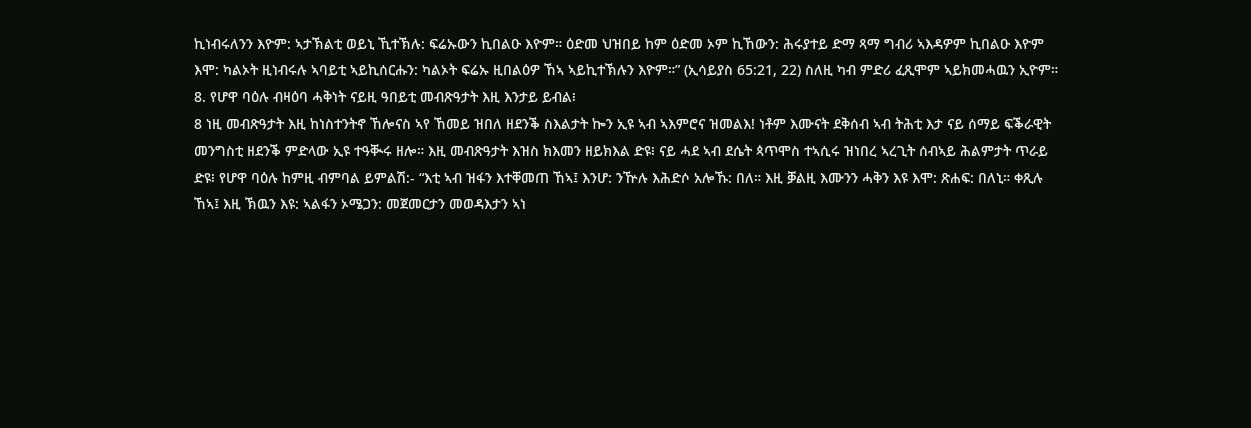ኪነብሩለንን እዮም: ኣታኽልቲ ወይኒ ኺተኽሉ: ፍሬኡውን ኪበልዑ እዮም። ዕድመ ህዝበይ ከም ዕድመ ኦም ኪኸውን: ሕሩያተይ ድማ ጻማ ግብሪ ኣእዳዎም ኪበልዑ እዮም እሞ: ካልኦት ዚነብሩሉ ኣባይቲ ኣይኪሰርሑን: ካልኦት ፍሬኡ ዚበልዕዎ ኸኣ ኣይኪተኽሉን እዮም።” (ኢሳይያስ 65:21, 22) ስለዚ ካብ ምድሪ ፈጺሞም ኣይክመሓዉን ኢዮም።
8. የሆዋ ባዕሉ ብዛዕባ ሓቅነት ናይዚ ዓበይቲ መብጽዓታት እዚ እንታይ ይብል፧
8 ነዚ መብጽዓታት እዚ ከነስተንትኖ ኸሎናስ ኣየ ኸመይ ዝበለ ዘደንቕ ስእልታት ኰን ኢዩ ኣብ ኣእምሮና ዝመልእ! ነቶም እሙናት ደቅሰብ ኣብ ትሕቲ እታ ናይ ሰማይ ፍቕራዊት መንግስቲ ዘደንቕ ምድላው ኢዩ ተዓቚሩ ዘሎ። እዚ መብጽዓታት እዝስ ክእመን ዘይክእል ድዩ፧ ናይ ሓደ ኣብ ደሴት ጳጥሞስ ተኣሲሩ ዝነበረ ኣረጊት ሰብኣይ ሕልምታት ጥራይ ድዩ፧ የሆዋ ባዕሉ ከምዚ ብምባል ይምልሽ:- “እቲ ኣብ ዝፋን እተቐመጠ ኸኣ፤ እንሆ: ንዅሉ እሕድሶ አሎኹ: በለ። እዚ ቓልዚ እሙንን ሓቅን እዩ እሞ: ጽሐፍ: በለኒ። ቀጺሉ ኸኣ፤ እዚ ኽዉን እዩ: ኣልፋን ኦሜጋን: መጀመርታን መወዳእታን ኣነ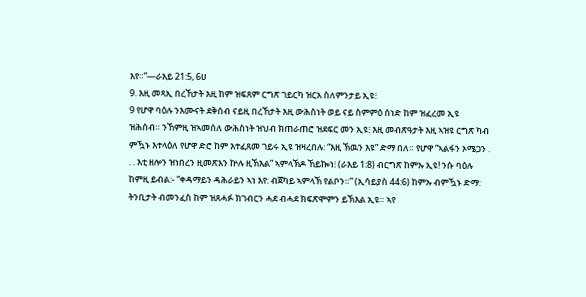እየ።”—ራእይ 21:5, 6ሀ
9. እዚ መጻኢ በረኸታት እዚ ከም ዝፍጸም ርግጽ ገይርካ ዝርአ ስለምንታይ ኢዩ፧
9 የሆዋ ባዕሉ ንእሙናት ደቅሰብ ናይዚ በረኸታት እዚ ውሕስነት ወይ ናይ ስምምዕ ሰነድ ከም ዝፈረመ ኢዩ ዝሕሰብ። ንኸምዚ ዝኣመሰለ ውሕስነት ዝህብ ክጠራጠሮ ዝደፍር መን ኢዩ፧ እዚ መብጽዓታት እዚ ኣዝዩ ርግጽ ካብ ምዃኑ እተላዕለ የሆዋ ድሮ ከም እተፈጸመ ገይሩ ኢዩ ዝዛረበሉ: “እዚ ኽዉን እዩ” ድማ በለ። የሆዋ “ኣልፋን ኦሜጋን . . . እቲ ዘሎን ዝነበረን ዚመጽእን ኵሉ ዚኽእል” ኣምላኽዶ ኸይኰነ፧ (ራእይ 1:8) ብርግጽ ከምኡ ኢዩ! ንሱ ባዕሉ ከምዚ ይብል:- “ቀዳማይን ዳሕራይን ኣነ እየ: ብጀካይ ኣምላኽ የልቦን።” (ኢሳይያስ 44:6) ከምኡ ብምዃኑ ድማ: ትንቢታት ብመንፈስ ከም ዝጸሓፉ ክገብርን ሓደ ብሓደ ክፍጽሞምን ይኽእል ኢዩ። ኣየ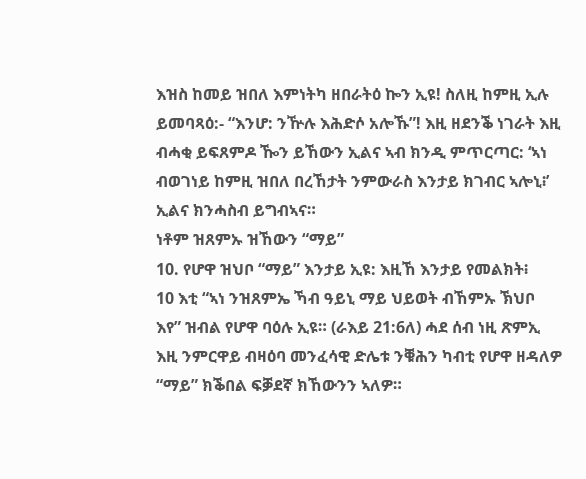እዝስ ከመይ ዝበለ እምነትካ ዘበራትዕ ኰን ኢዩ! ስለዚ ከምዚ ኢሉ ይመባጻዕ:- “እንሆ: ንዅሉ እሕድሶ አሎኹ”! እዚ ዘደንቕ ነገራት እዚ ብሓቂ ይፍጸምዶ ዀን ይኸውን ኢልና ኣብ ክንዲ ምጥርጣር: ‘ኣነ ብወገነይ ከምዚ ዝበለ በረኸታት ንምውራስ እንታይ ክገብር ኣሎኒ፧’ ኢልና ክንሓስብ ይግብኣና።
ነቶም ዝጸምኡ ዝኸውን “ማይ”
10. የሆዋ ዝህቦ “ማይ” እንታይ ኢዩ: እዚኸ እንታይ የመልክት፧
10 እቲ “ኣነ ንዝጸምኤ ኻብ ዓይኒ ማይ ህይወት ብኸምኡ ኽህቦ እየ” ዝብል የሆዋ ባዕሉ ኢዩ። (ራእይ 21:6ለ) ሓደ ሰብ ነዚ ጽምኢ እዚ ንምርዋይ ብዛዕባ መንፈሳዊ ድሌቱ ንቑሕን ካብቲ የሆዋ ዘዳለዎ “ማይ” ክቕበል ፍቓደኛ ክኸውንን ኣለዎ።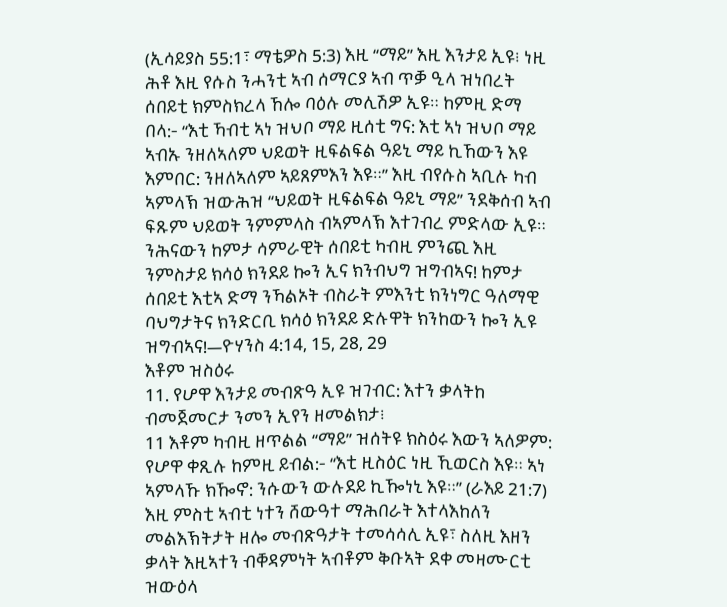(ኢሳይያስ 55:1፣ ማቴዎስ 5:3) እዚ “ማይ” እዚ እንታይ ኢዩ፧ ነዚ ሕቶ እዚ የሱስ ንሓንቲ ኣብ ሰማርያ ኣብ ጥቓ ዒላ ዝነበረት ሰበይቲ ክምስክረላ ኸሎ ባዕሉ መሊሽዎ ኢዩ። ከምዚ ድማ በላ:- “እቲ ኻብቲ ኣነ ዝህቦ ማይ ዚሰቲ ግና: እቲ ኣነ ዝህቦ ማይ ኣብኡ ንዘለኣለም ህይወት ዚፍልፍል ዓይኒ ማይ ኪኸውን እዩ እምበር: ንዘለኣለም ኣይጸምእን እዩ።” እዚ ብየሱስ ኣቢሉ ካብ ኣምላኽ ዝውሕዝ “ህይወት ዚፍልፍል ዓይኒ ማይ” ንደቅሰብ ኣብ ፍጹም ህይወት ንምምላስ ብኣምላኽ እተገብረ ምድላው ኢዩ። ንሕናውን ከምታ ሳምራዊት ሰበይቲ ካብዚ ምንጪ እዚ ንምስታይ ክሳዕ ክንደይ ኰን ኢና ክንብህግ ዝግብኣና! ከምታ ሰበይቲ እቲኣ ድማ ንኻልኦት ብስራት ምእንቲ ክንነግር ዓለማዊ ባህግታትና ክንድርቢ ክሳዕ ክንደይ ድሉዋት ክንከውን ኰን ኢዩ ዝግብኣና!—ዮሃንስ 4:14, 15, 28, 29
እቶም ዝስዕሩ
11. የሆዋ እንታይ መብጽዓ ኢዩ ዝገብር: እተን ቃላትከ ብመጀመርታ ንመን ኢየን ዘመልክታ፧
11 እቶም ካብዚ ዘጥልል “ማይ” ዝሰትዩ ክስዕሩ እውን ኣለዎም: የሆዋ ቀጺሉ ከምዚ ይብል:- “እቲ ዚስዕር ነዚ ኺወርስ እዩ። ኣነ ኣምላኹ ክዀኖ: ንሱውን ውሉደይ ኪዀነኒ እዩ።” (ራእይ 21:7) እዚ ምስቲ ኣብቲ ነተን ሸውዓተ ማሕበራት እተላእከለን መልእኽትታት ዘሎ መብጽዓታት ተመሳሳሊ ኢዩ፣ ስለዚ እዘን ቃላት እዚኣተን ብቐዳምነት ኣብቶም ቅቡኣት ደቀ መዛሙርቲ ዝውዕላ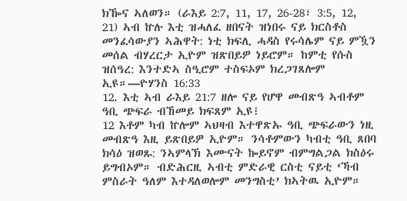ክዀና ኣለወን። (ራእይ 2:7, 11, 17, 26-28፣ 3:5, 12, 21) ኣብ ኵሉ እቲ ዝሓለፈ ዘበናት ዝነበሩ ናይ ክርስቶስ መንፈሳውያን ኣሕዋት: ነቲ ክፍሊ ሓዳስ የሩሳሌም ናይ ምዃን መሰል ብሃረርታ ኢዮም ዝጽበይዎ ነይሮም። ከምቲ የሱስ ዝሰዓረ: እንተድኣ ስዒሮም ተስፍኦም ክረጋገጸሎም ኢዩ።—ዮሃንስ 16:33
12. እቲ ኣብ ራእይ 21:7 ዘሎ ናይ የሆዋ መብጽዓ ኣብቶም ዓቢ ጭፍራ ብኸመይ ክፍጸም ኢዩ፧
12 እቶም ካብ ኵሎም ኣህዛብ እተዋጽኡ ዓቢ ጭፍራውን ነዚ መብጽዓ እዚ ይጽበይዎ ኢዮም። ንሳቶምውን ካብቲ ዓቢ ጸበባ ክሳዕ ዝወጹ: ንኣምላኽ እሙናት ኰይኖም ብምግልጋል ክስዕሩ ይግብኦም። ብድሕርዚ ኣብቲ ምድራዊ ርስቲ ናይቲ ‘ኻብ ምስራት ዓለም እተዳለወሎም መንግስቲ’ ክኣትዉ ኢዮም።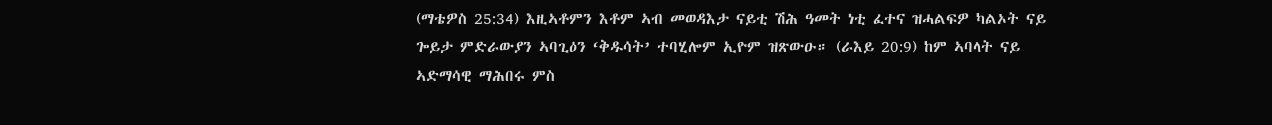(ማቴዎስ 25:34) እዚኣቶምን እቶም ኣብ መወዳእታ ናይቲ ሽሕ ዓመት ነቲ ፈተና ዝሓልፍዎ ካልኦት ናይ ጐይታ ምድራውያን ኣባጊዕን ‘ቅዱሳት’ ተባሂሎም ኢዮም ዝጽውዑ። (ራእይ 20:9) ከም ኣባላት ናይ ኣድማሳዊ ማሕበሩ ምስ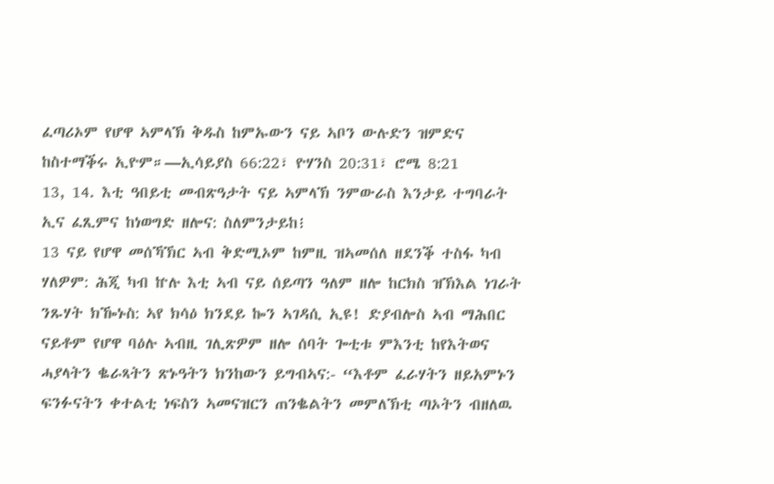ፈጣሪኦም የሆዋ ኣምላኽ ቅዱስ ከምኡውን ናይ ኣቦን ውሉድን ዝምድና ከስተማቕሩ ኢዮም።—ኢሳይያስ 66:22፣ ዮሃንስ 20:31፣ ሮሜ 8:21
13, 14. እቲ ዓበይቲ መብጽዓታት ናይ ኣምላኽ ንምውራስ እንታይ ተግባራት ኢና ፈጺምና ከነወግድ ዘሎና: ስለምንታይከ፧
13 ናይ የሆዋ መሰኻኽር ኣብ ቅድሚኦም ከምዚ ዝኣመሰለ ዘደንቕ ተስፋ ካብ ሃለዎም: ሕጂ ካብ ኵሉ እቲ ኣብ ናይ ሰይጣን ዓለም ዘሎ ከርክስ ዝኽእል ነገራት ንጹሃት ክዀኑስ: ኣየ ክሳዕ ክንደይ ኰን ኣገዳሲ ኢዩ! ድያብሎስ ኣብ ማሕበር ናይቶም የሆዋ ባዕሉ ኣብዚ ገሊጽዎም ዘሎ ሰባት ጐቲቱ ምእንቲ ከየእትወና ሓያላትን ቈራጻትን ጽኑዓትን ክንከውን ይግብኣና:- “እቶም ፈራሃትን ዘይአምኑን ፍንፉናትን ቀተልቲ ነፍስን ኣመናዝርን ጠንቈልትን መምለኽቲ ጣኦትን ብዘለዉ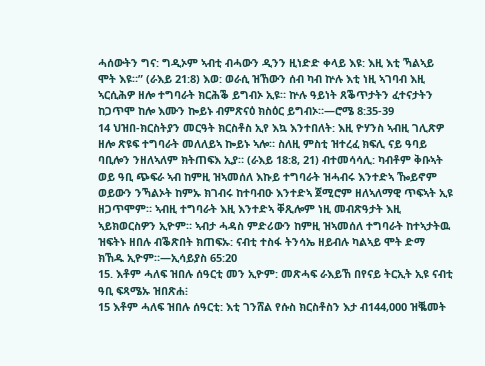ሓሰውትን ግና: ግዲኦም ኣብቲ ብሓውን ዲንን ዚነድድ ቀላይ እዩ: እዚ እቲ ኻልኣይ ሞት እዩ።” (ራእይ 21:8) እወ: ወራሲ ዝኸውን ሰብ ካብ ኵሉ እቲ ነዚ ኣገባብ እዚ ኣርሲሕዎ ዘሎ ተግባራት ክርሕቕ ይግብኦ ኢዩ። ኵሉ ዓይነት ጸቕጥታትን ፈተናታትን ከጋጥሞ ከሎ እሙን ኰይኑ ብምጽናዕ ክስዕር ይግብኦ።—ሮሜ 8:35-39
14 ህዝበ-ክርስትያን መርዓት ክርስቶስ ኢየ እኳ እንተበለት: እዚ ዮሃንስ ኣብዚ ገሊጽዎ ዘሎ ጽዩፍ ተግባራት መለለይኣ ኰይኑ ኣሎ። ስለዚ ምስቲ ዝተረፈ ክፍሊ ናይ ዓባይ ባቢሎን ንዘለኣለም ክትጠፍእ ኢያ። (ራእይ 18:8, 21) ብተመሳሳሊ: ካብቶም ቅቡኣት ወይ ዓቢ ጭፍራ ኣብ ከምዚ ዝኣመሰለ እኩይ ተግባራት ዝሓብሩ እንተድኣ ዀይኖም ወይውን ንኻልኦት ከምኡ ክገብሩ ከተባብዑ እንተድኣ ጀሚሮም ዘለኣለማዊ ጥፍኣት ኢዩ ዘጋጥሞም። ኣብዚ ተግባራት እዚ እንተድኣ ቐጺሎም ነዚ መብጽዓታት እዚ ኣይክወርስዎን ኢዮም። ኣብታ ሓዳስ ምድሪውን ከምዚ ዝኣመሰለ ተግባራት ከተኣታትዉ ዝፍትኑ ዘበሉ ብቕጽበት ክጠፍኡ: ናብቲ ተስፋ ትንሳኤ ዘይብሉ ካልኣይ ሞት ድማ ክኸዱ ኢዮም።—ኢሳይያስ 65:20
15. እቶም ሓለፍ ዝበሉ ሰዓርቲ መን ኢዮም: መጽሓፍ ራእይኸ በየናይ ትርኢት ኢዩ ናብቲ ዓቢ ፍጻሜኡ ዝበጽሐ፧
15 እቶም ሓለፍ ዝበሉ ሰዓርቲ: እቲ ገንሸል የሱስ ክርስቶስን እታ ብ144,000 ዝቘመት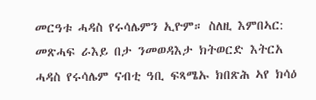መርዓቱ ሓዳስ የሩሳሌምን ኢዮም። ስለዚ እምበኣር: መጽሓፍ ራእይ በታ ንመወዳእታ ክትወርድ እትርአ ሓዳስ የሩሳሌም ናብቲ ዓቢ ፍጻሜኡ ክበጽሕ ኣየ ክሳዕ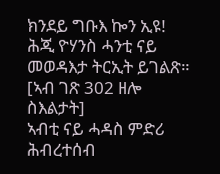ክንደይ ግቡእ ኰን ኢዩ! ሕጂ ዮሃንስ ሓንቲ ናይ መወዳእታ ትርኢት ይገልጽ።
[ኣብ ገጽ 302 ዘሎ ስእልታት]
ኣብቲ ናይ ሓዳስ ምድሪ ሕብረተሰብ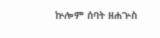ኵሎም ሰባት ዘሐጕስ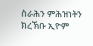ስራሕን ምሕዝነትን ክረኽቡ ኢዮም